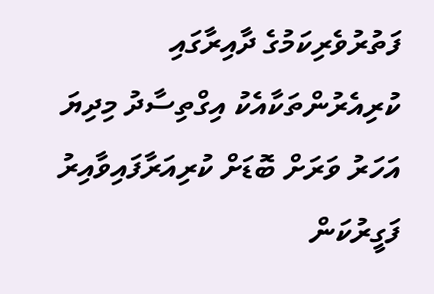ފަތުރުވެރިކަމުގެ ދާއިރާގައި ކުރިއެރުންތަކާއެކު އިގްތިސާދު މިދިޔަ އަހަރު ވަރަށް ބޮޑަށް ކުރިއަރާފައިވާއިރު ފަގީރުކަން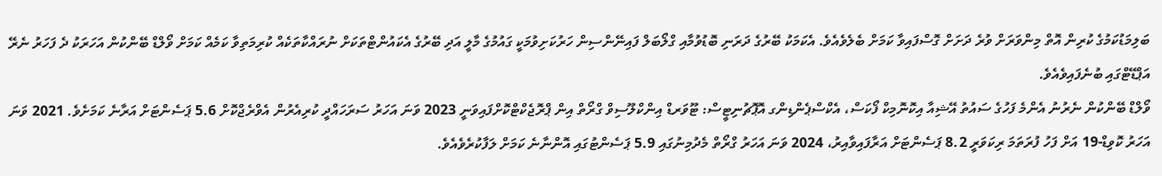ބަލިމަޑުކަމުގެ ކުރިން އޮތް މިންވަރަށް ވުރެ ދަށަށް ގޮސްފައިވާ ކަމަށް ބެލެވެއެވެ. އެކަމަކު ބޭރުގެ ދަރަނި ބޮޑުވުމާއި ގްލޯބަލް ފައިނޭންސިން ހަރުކަށިވުމަކީ ގައުމުގެ މާލީ އަދި ބޭރުގެ އެކައުންޓްތަކަށް ނުރައްކާތަކެއް ކުރިމަތިވާ ކަމެއް ކަމަށް ވޯލްޑް ބޭންކުން އަހަރަކު ދެ ފަހަރު ނެރޭ އަޕްޑޭޓްގައި ބުނެފައިވެއެވެ.
ވޯލްޑް ބޭންކުން ނެރުނު އެންމެ ފަހުގެ ސައުތު އޭޝިއާ އިކޮނޮމިކް ފޯކަސް، އެކްސްޕެންޑިންގ އޮޕޮޗުނިޓީސް: ޓޫވަރޑް އިންކްލޫސިވް ގްރޯތް އިން ޕްރޮޖެކްޓްކޮށްފައިވަނީ 2023 ވަނަ އަހަރު ސަރަހައްދީ ކުރިއެރުން އެވްރެޖްކޮށް 5.6 ޕަސެންޓަށް އަރާނެ ކަމަށެވެ. 2021 ވަނަ އަހަރު ކޮވިޑް-19 އަށް ފަހު ފުރަތަމަ ރިކަވަރީ 8.2 ޕަސެންޓަށް އަރާފައިވާއިރު، 2024 ވަނަ އަހަރު ގްރޯތް މެދުމިނުގައި 5.9 ޕަސެންޓުގައި އޮންނާނެ ކަމަށް ލަފާކުރެވެއެވެ.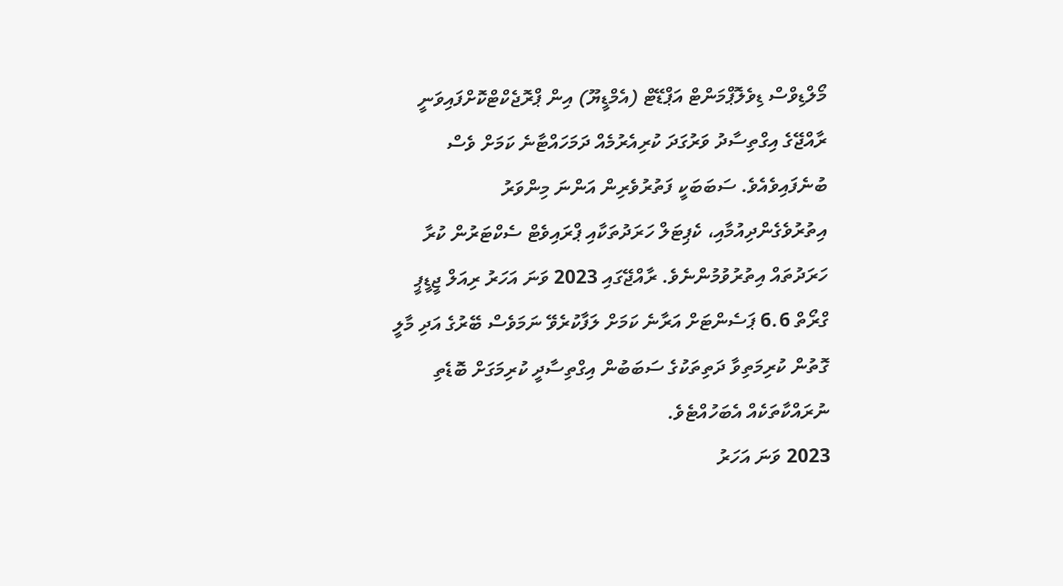މޯލްޑިވްސް ޑިވެލޮޕްމަންޓް އަޕްޑޭޓް (އެމްޑީޔޫ) އިން ޕްރޮޖެކްޓްކޮށްފައިވަނީ ރާއްޖޭގެ އިގްތިސާދު ވަރުގަދަ ކުރިއެރުމެއް ދަމަހައްޓާނެ ކަމަށް ވެސް ބުނެފައިވެއެވެ. ސަބަބަކީ ފަތުރުވެރިން އަންނަ މިންވަރު އިތުރުވެގެންދިއުމާއި، ކެޕިޓަލް ހަރަދުތަކާއި ޕްރައިވެޓް ސެކްޓަރުން ކުރާ ހަރަދުތައް އިތުރުވުމުންނެވެ. ރާއްޖޭގައި 2023 ވަނަ އަހަރު ރިއަލް ޖީޑީޕީ ގްރޯތް 6.6 ޕަސެންޓަށް އަރާނެ ކަމަށް ލަފާކުރެވޭ ނަމަވެސް ބޭރުގެ އަދި މާލީ ގޮތުން ކުރިމަތިވާ ދަތިތަކުގެ ސަބަބުން އިގްތިސާދީ ކުރިމަގަށް ބޮޑެތި ނުރައްކާތަކެއް އެބަހުއްޓެވެ.
2023 ވަނަ އަހަރު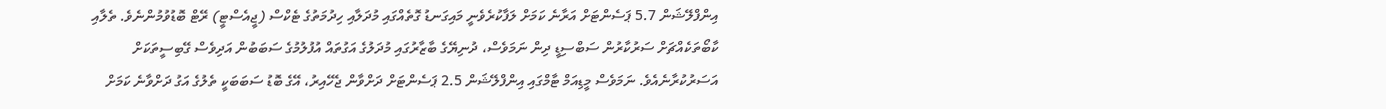އިންފްލޭޝަން 5.7 ޕަސެންޓަށް އަރާނެ ކަމަށް ލަފާކުރެވެނީ މައިގަނޑު ގޮތެއްގައި މުދަލާއި ހިދުމަތުގެ ޓެކްސް (ޖީއެސްޓީ) ރޭޓް ބޮޑުވުމުންނެވެ. ތެލާއި ކާބޯތަކެއްޗަށް ސަރުކާރުން ސަބްސިޑީ ދިން ނަމަވެސް، ދުނިޔޭގެ ބާޒާރުގައި މުދަލުގެ އަގުތައް އުފުލުމުގެ ސަބަބުން އަދިވެސް ގޭބިސީތަކަށް އަސަރުކުރާނެއެވެ. ނަމަވެސް މީޑިއަމް ޓާމްގައި އިންފްލޭޝަން 2.5 ޕަސެންޓަށް ދަށްވާން ޖެހޭއިރު، އޭގެ ބޮޑު ސަބަބަކީ ތެލުގެ އަގު ދަށްވާނެ ކަމަށް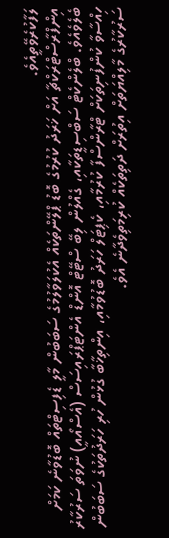ލަފާކުރެވޭތީއެވެ.
އިންފްރާސްޓްރަކްޗާ އަށް ޚަރަދު ކުރުމުގެ ބޮޑު ޕްލޭންތަކެއް އެކުލަވާލުމުގެ ސަބަބުން މާލީ ޑެފިސިޓްތައް ބޮޑުވާނެ ކަމަށް ބެލެވެއެވެ. ބްލެންކެޓް ސަބްސިޑީތަކާއި، ގެއްލުން ލިބޭ ސްޓޭޓް އޮންޑް އެންޓަޕްރައިސަސް (އެސްއޯއީ) ނުވަތަ ސަރުކާރު ހިއްސާވާ ކުންފުނިތަކަށް ޓްރާންސްފާ ކުރުމާއި، ކެޕިޓަލް ހަރަދު ބޮޑުވުމާއި، އިންތިޚާބާ ގުޅުން ހުރި ހަރަދުތަކުގެ ސަބަބުން ސަރުކާރުގެ މާލިއްޔަތަށް އިތުރަށް ދަތިތަކެއް ކުރިމަތިވެދާނެ އެވެ.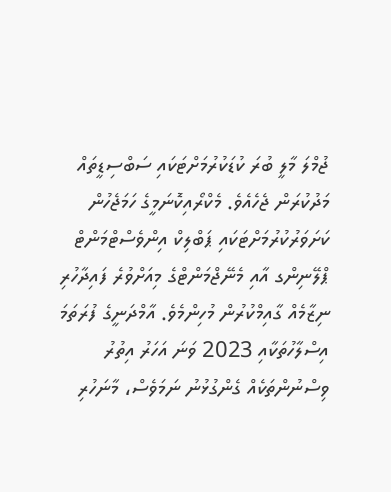ޖުމްލަ މާލީ ބުރަ ކުޑަކުރުމަށްޓަކައި ސަބްސިޑީތައް މަދުކުރަން ޖެހެއެވެ. މެކްރޯއިކޮނަމީގެ ހަމަޖެހުން ކަށަވަރުކުރުމަށްޓަކައި ޕަބްލިކް އިންވެސްޓްމަންޓް ޕްލޭނިންގ އާއި މެނޭޖްމަންޓްގެ މިއަށްވުރެ ފައިދާހުރި ނިޒާމެއް ގާއިމްކުރުން މުހިންމެވެ. އާމްދަނީގެ ފުރަތަމަ އިސްލާހުތަކާއި 2023 ވަނަ އަހަރު އިތުރު ވިސްނުންތަކެއް ގެންގުޅުނު ނަމަވެސް، މާނަހުރި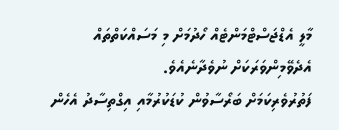މާލީ އެޑްޖަސްޓްމަންޓެއް ހޯދުމަށް މި މަސައްކަތްތައް އެދެވޭމިންވަރަކަށް ނުވެދާނެއެވެ.
ފަތުރުވެރިކަމަށް ބަރޯސާވުން ކުޑަކުރުމާއި އިގްތިސާދު އެހެން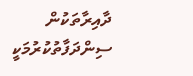ދާއިރާތަކުން ސިންދަފާތުކުރުމަކީ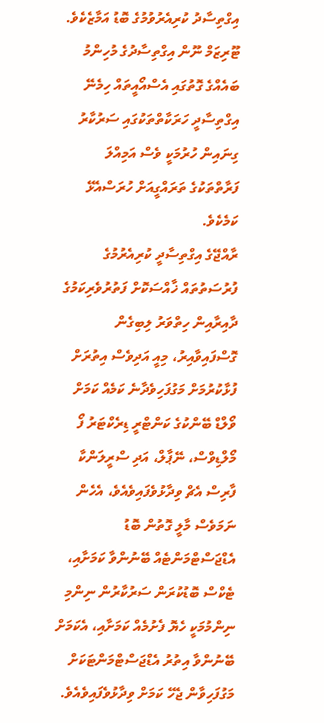އިގްތިސާދު ކުރިއެރުވުމުގެ ބޮޑު އަމާޒެކެވެ. ޓޫރިޒަމް ނޫން އިގްތިސާދުގެ މުހިންމު ބައެއްގެ ގޮތުގައި އެސްއޯއީތައް ހިމެނޭ އިގްތިސާދީ ހަރަކާތްތަކުގައި ސަރުކާރު ގިނައިން ހުރުމަކީ ވެސް އަމިއްލަ ފަރާތްތަކުގެ ތަރައްގީއަށް ހުރަސްއެޅޭ ކަމެކެވެ.
ރާއްޖޭގެ އިގްތިސާދީ ކުރިއެރުމުގެ ފުރުސަތުތައް ޚާއްސަކޮށް ފަތުރުވެރިކަމުގެ ދާއިރާއިން ހިތްވަރު ލިބިގެން ގޮސްފައިވާއިރު، މިއީ އަދިވެސް އިތުރަށް ފުޅާކުރުމަށް މަގުފަހިވެދާނެ ކަމެއް ކަމަށް ވޯލްޑް ބޭންކުގެ ކަންޓްރީ ޑިރެކްޓަރު ފޯ މޯލްޑިވްސް، ނޭޕާލް، އަދި ސްރީލަންކާ ފާރިސް އެޗް ވިދާޅުވެފައިވެއެވެ، އެހެން ނަމަވެސް މާލީ ގޮތުން ބޮޑު އެޑްޖަސްޓްމަންޓެއް ބޭނުންވާ ކަމަށާއި، ޓެކްސް ބޮޑުކުރަން ސަރުކާރުން ނިންމި ނިންމުމަކީ ހެޔޮ ފެށުމެއް ކަމަށާއި، އެކަމަށް ބޭނުންވާ އިތުރު އެޑްޖަސްޓްމަންޓަކަށް މަގުފަހިވާން ޖެހޭ ކަމަށް ވިދާޅުވެފައިވެއެވެ.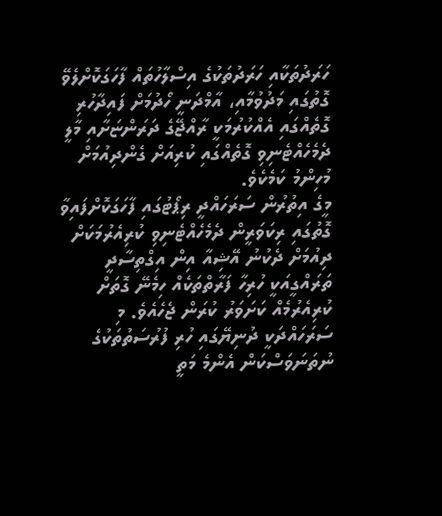ހަރަދުތަކާއި ހަރަދުތަކުގެ އިސްލާހުތައް ފާހަގަކޮށްލެވޭ ގޮތުގައި މަދުވުމާއި، އާމްދަނީ ހޯދުމަށް ފައިދާހުރި ގޮތެއްގައި އެއްކުރުމަކީ ރާއްޖޭގެ ދަރަންޏަށާއި މާލީ ދެމެހެއްޓެނިވި ގޮތެއްގައި ކުރިއަށް ގެންދިއުމަށް މުހިންމު ކަމެކެވެ.
މީގެ އިތުރުން ސަރަހައްދީ ރިޕޯޓުގައި ފާހަގަކޮށްފައިވާ ގޮތުގައި ރިކަވަރީން ދެމެހެއްޓެނިވި ކުރިއެރުމަކަށް ދިއުމަށް ދެކުނު އޭޝިއާ އިން އިގްތިސާދީ ތަރައްގީއަކީ ހުރިހާ ފަރާތްތަކެއް ހިމެނޭ ގޮތަށް ކުރިއެރުމެއް ކަށަވަރު ކުރަން ޖެހެއެވެ. މި ސަރަހައްދަކީ ދުނިޔޭގައި ހުރި ފުރުސަތުތަކުގެ ނުތަނަވަސްކަން އެންމެ މަތީ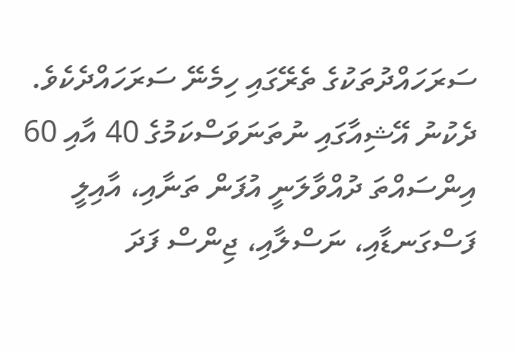ސަރަހައްދުތަކުގެ ތެރޭގައި ހިމެނޭ ސަރަހައްދެކެވެ.
ދެކުނު އޭޝިއާގައި ނުތަނަވަސްކަމުގެ 40 އާއި 60 އިންސައްތަ ދުއްވާލަނީ އުފަން ތަނާއި، އާއިލީ ފަސްގަނޑާއި، ނަސްލާއި، ޖިންސް ފަދަ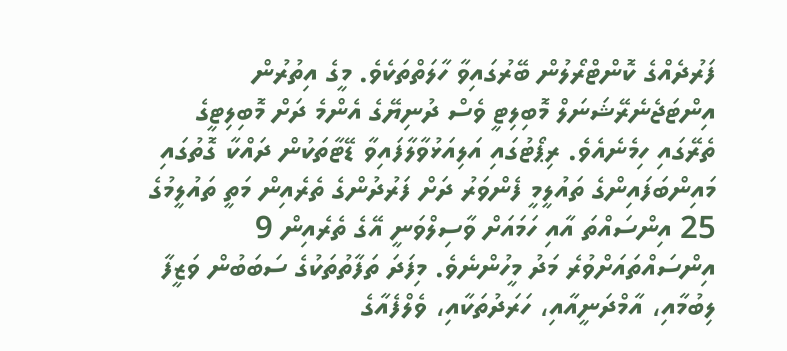ފަރުދެއްގެ ކޮންޓްރޯލުން ބޭރުގައިވާ ހާލަތްތަކެވެ. މީގެ އިތުރުން އިންޓަޖެނެރޭޝަނަލް މޮބިލިޓީ ވެސް ދުނިޔޭގެ އެންމެ ދަށް މޮބިލިޓީގެ ތެރޭގައި ހިމެނެއެވެ. ރިޕޯޓުގައި އަލިއަޅުވާލާފައިވާ ޑޭޓާތަކުން ދައްކާ ގޮތުގައި މައިންބަފައިންގެ ތައުލީމީ ފެންވަރު ދަށް ފަރުދުންގެ ތެރެއިން މަތީ ތައުލީމުގެ 25 އިންސައްތަ އާއި ހަމައަށް ވާސިލްވަނީ އޭގެ ތެރެއިން 9 އިންސައްތައަށްވުރެ މަދު މީހުންނެވެ. މިފަދަ ތަފާތުތަކުގެ ސަބަބުން ވަޒީފާ ލިބުމާއި، އާމްދަނީއާއި، ހަރަދުތަކާއި، ވެލްފެއާގެ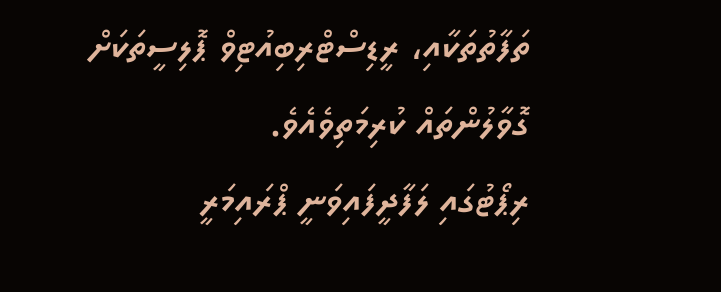ތަފާތުތަކާއި، ރީޑިސްޓްރިބިއުޓިވް ޕޮލިސީތަކަށް ގޮވާލުންތައް ކުރިމަތިވެއެވެ.
ރިޕޯޓުގައި ލަފާދީފައިވަނީ ޕްރައިމަރީ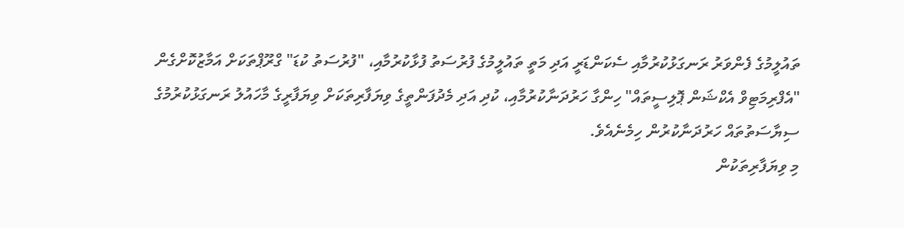ތައުލީމުގެ ފެންވަރު ރަނގަޅުކުރުމާއި ސެކަންޑަރީ އަދި މަތީ ތައުލީމުގެ ފުރުސަތު ފުޅާކުރުމާއި، "ފުރުސަތު ކުޑަ" ގްރޫޕްތަކަށް އަމާޒުކޮށްގެން "އެފްރިމަޓިވް އެކްޝަން ޕޮލިސީތައް" ހިންގާ ހަރުދަނާކުރުމާއި، ކުދި އަދި މެދުފަންތީގެ ވިޔަފާރިތަކަށް ވިޔަފާރީގެ މާހައުލު ރަނގަޅުކުރުމުގެ ސިޔާސަތުތައް ހަރުދަނާކުރުން ހިމެނެއެވެ.
މި ވިޔަފާރިތަކުން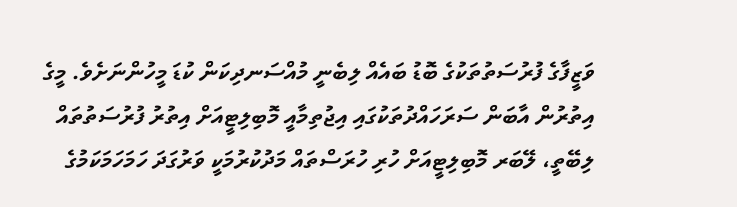ވަޒީފާގެ ފުރުސަތުތަކުގެ ބޮޑު ބައެއް ލިބެނީ މުއްސަނދިކަން ކުޑަ މީހުންނަށެވެ. މީގެ އިތުރުން އާބަން ސަރަހައްދުތަކުގައި އިޖުތިމާއީ މޮބިލިޓީއަށް އިތުރު ފުރުސަތުތައް ލިބޭތީ، ލޭބަރ މޮބިލިޓީއަށް ހުރި ހުރަސްތައް މަދުކުރުމަކީ ވަރުގަދަ ހަމަހަމަކަމުގެ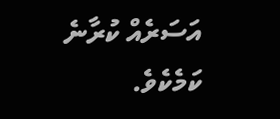އަސަރެއް ކުރާނެ ކަމެކެވެ.